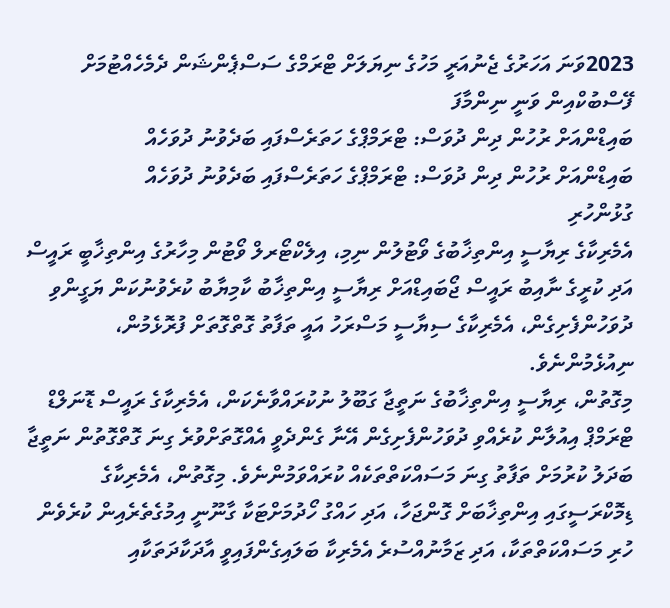2023ވަނަ އަހަރުގެ ޖެނުއަރީ މަހުގެ ނިޔަލަށް ޓްރަމްގެ ސަސްޕެންޝަން ދެމެހެއްޓުމަށް ފޭސްބުކްއިން ވަނީ ނިންމާފަ
ބައިޑްންއަށް ރުހުން ދިން ދުވަސް: ޓްރަމްޕްގެ ހަތަރެސްފައި ބަދެވުނު ދުވަހެއް
ބައިޑްންއަށް ރުހުން ދިން ދުވަސް: ޓްރަމްޕްގެ ހަތަރެސްފައި ބަދެވުނު ދުވަހެއް
ގުޅުންހުރި
އެމެރިކާގެ ރިޔާސީ އިންތިޚާބުގެ ވޯޓުލުން ނިމި، އިލެކްޓޯރލް ވޯޓުން މިހާރުގެ އިންތިޚާބީ ރައީސް އަދި ކުރީގެ ނާއިބު ރައީސް ޖޯބައިޑްއަށް ރިޔާސީ އިންތިޚާބު ކާމިޔާބު ކުރެވުނުކަން ޔަގީންވި ދުވަހުންފެށިގެން، އެމެރިކާގެ ސިޔާސީ މަސްރަހު އައީ ތަފާތު ގޮތްގޮތަށް ފުރޮޅެމުން، ނިއުޅެމުންނެވެ.
މިގޮތުން، ރިޔާސީ އިންތިޚާބުގެ ނަތީޖާ ގަބޫލު ނުކުރައްވާނެކަން، އެމެރިކާގެ ރައީސް ޑޮނަލްޑް ޓްރަމްޕް އިއުލާން ކުރެއްވި ދުވަހުންފެށިގެން އޭނާ ގެންދެވީ އެއްގޮތަށްވުރެ ގިނަ ގޮތްގޮތުން ނަތީޖާ ބަދަލު ކުރުމަށް ތަފާތު ގިނަ މަސައްކަތްތަކެއް ކުރައްވަމުންނެވެ. މިގޮތުން، އެމެރިކާގެ ޑިމޮކްރަސީގައި އިންތިޚާބަށް ގޮންޖަހާ، އަދި ހައްގު ހޯދުމަށްޓަކާ ގާނޫނީ އިމުގެތެރެއިން ކުރެވެން ހުރި މަސައްކަތްތަކާ، އަދި ޒަމާނުއްސުރެ އެމެރިކާ ބަލައިގެންފައިވީ އާދަކާދަތަކާއި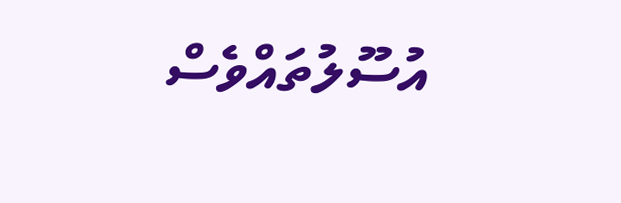އުސޫލުތައްވެސް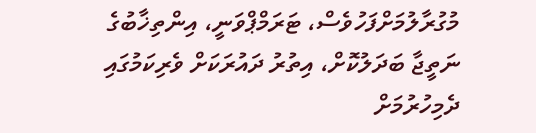މުގުރާލުމަށްފަހުވެސް، ޓަރަމްޕްވަނީ، އިންތިޚާބުގެ ނަތީޖާ ބަދަލުކޮށް، އިތުރު ދައުރަކަށް ވެރިކަމުގައި ދެމިހުރުމަށް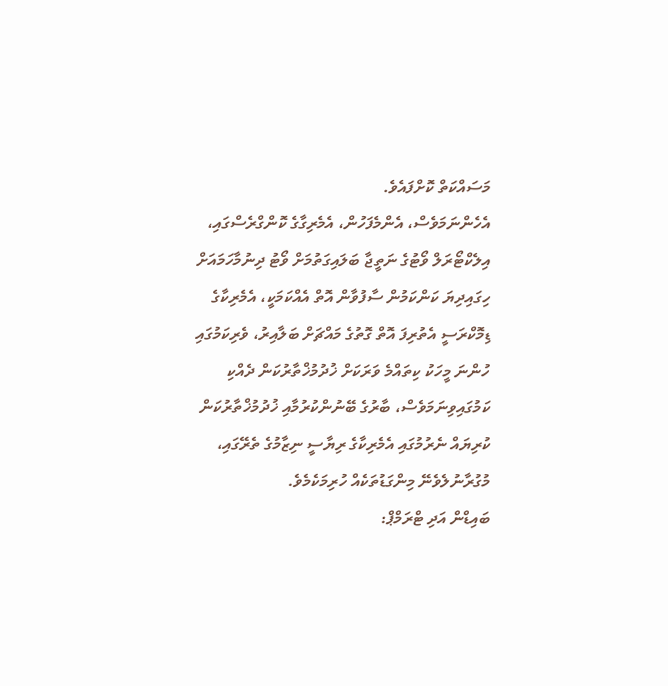މަސައްކަތް ކޮށްފައެވެ.
އެހެންނަމަވެސް، އެންމެފަހުން، އެމެރިގާގެ ކޮންގްރެސްގައި، އިލެކްޓޯރަލް ވޯޓުގެ ނަތީޖާ ބަލައިގަތުމަށް ވޯޓު ދިނުމާހަމައަށް ހިގައިދިޔަ ކަންކަމުން ސާފުވާން އޮތް އެއްކަމަކީ، އެމެރިކާގެ ޑިމޮކްރަސީ އެތުރިފަ އޮތް ގޮތުގެ މައްޗަށް ބަލާއިރު، ވެރިކަމުގައި ހުންނަ މީހަކު ކިތައްމެ ވަރަކަށް ޚުދުމުޚްތާރުކަން ދެއްކި ކަމުގައިވިނަމަވެސް، ބާރުގެ ބޭނުންކުރުމާއި ޚުދުމުޚްތާރުކަން ކުރިޔައް ނެރުމުގައި އެމެރިކާގެ ރިޔާސީ ނިޒާމުގެ ތެރޭގައި، މުގުރާނުލެވެނޭ މިންގަޑުތަކެއް ހުރިމަކެމެވެ.
ބައިޑްން އަދި ޓްރަމްޕް: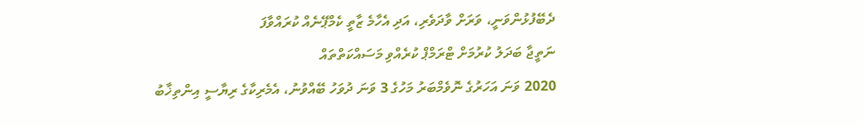ދެބޭފުޅުންވަނީ، ވަރަށް ވާދަވެރި، އަދި އެހާމެ ޒާތީ ކެމްޕޭނެއް ކުރައްވާފަ
ނަތީޖާ ބަދަލު ކުރުމަށް ޓްރަމްޕް ކުރެއްވި މަސައްކަތްތައް
2020 ވަނަ އަހަރުގެ ނޮވެމްބަރު މަހުގެ 3 ވަނަ ދުވަހު ބޭއްވުނު، އެމެރިކާގެ ރިޔާސީ އިންތިޚާބު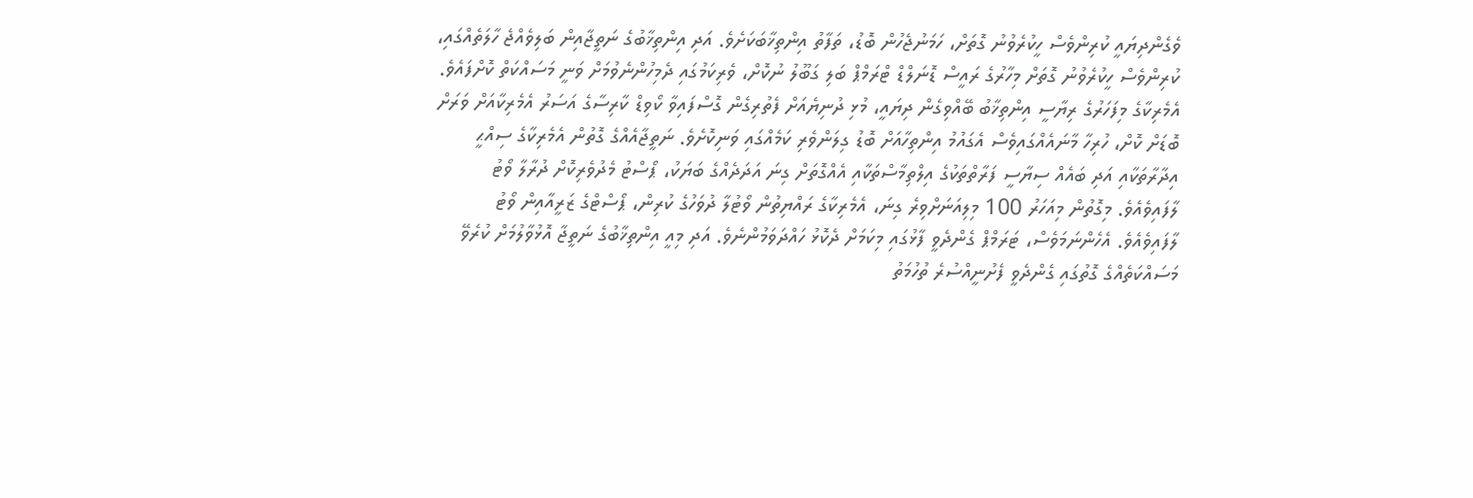ވެގެންދިޔައީ ކުރިންވެސް ހީކުރެވުނު ގޮތަށް، ހަމަނުޖެހުން ބޮޑު، ތަފާތު އިންތިޚާބަކަށެވެ. އަދި އިންތިޚާބުގެ ނަތީޖާއިން ބަލިވެއްޖެ ހާލަތެއްގައި، ކުރިންވެސް ހީކުރެވުނު ގޮތަށް މިހާރުގެ ރައީސް ޑޮނަލްޑް ޓްރަމްޕް ބަލި ގަބޫލު ނުކޮށް، ވެރިކަމުގައި ދެމިހުންނެވުމަށް ވަނީ މަސައްކަތް ކޮށްފައެވެ.
އެމެރިކާގެ މިފަހަރުގެ ރިޔާސީ އިންތިޚާބު ބޭއްވިގެން ދިޔައީ، މުޅި ދުނިޔެއަށް ފެތުރިގެން ގޮސްފައިވާ ކޯވިޑް ކާރިސާގެ އަސަރު އެމެރިކާއަށް ވަރަށް ބޮޑަށް ކޮށް، ހުރިހާ މާނައެއްގައިވެސް އެގައުމު އިންތިހާއަށް ބޮޑު ގިލަންވެރި ކަމެއްގައި ވަނިކޮށެވެ. ނަތީޖާއެއްގެ ގޮތުން އެމެރިކާގެ ސިއްޙީ އިދާރާތަކާއި އަދި ބައެއް ސިޔާސީ ފަރާތްތަކުގެ އިލްތިމާސްތަކާއި އެއްގޮތަށް ގިނަ އަދަދެއްގެ ބަޔަކު، ޕޯސްޓު މެދުވެރިކޮށް ދުރާލާ ވޯޓު ލާފައިވެއެވެ. މިގޮތުން މިއަހަރު 100 މިލިއަނަށްވިރެ ގިނަ، އެމެރިކާގެ ރައްޔިތުން ވޯޓުލާ ދުވަހުގެ ކުރިން، ޕޯސްޓްގެ ޒަރީއާއިން ވޯޓު ލާފައިވެއެވެ. އެހެންނަމަވެސް، ޓަރަމްޕް ގެންދެވީ ފާޅުގައި މިކަމަށް ދެކޮޅު ހައްދަވަމުންނެވެ. އަދި މިއީ އިންތިޚާބުގެ ނަތީޖާ އޮޅުވާލުމަށް ކުރެވޭ މަސައްކަތެއްގެ ގޮތުގައި ގެންދެވީ ފެށުނީއްސުރެ ތުހުމަތު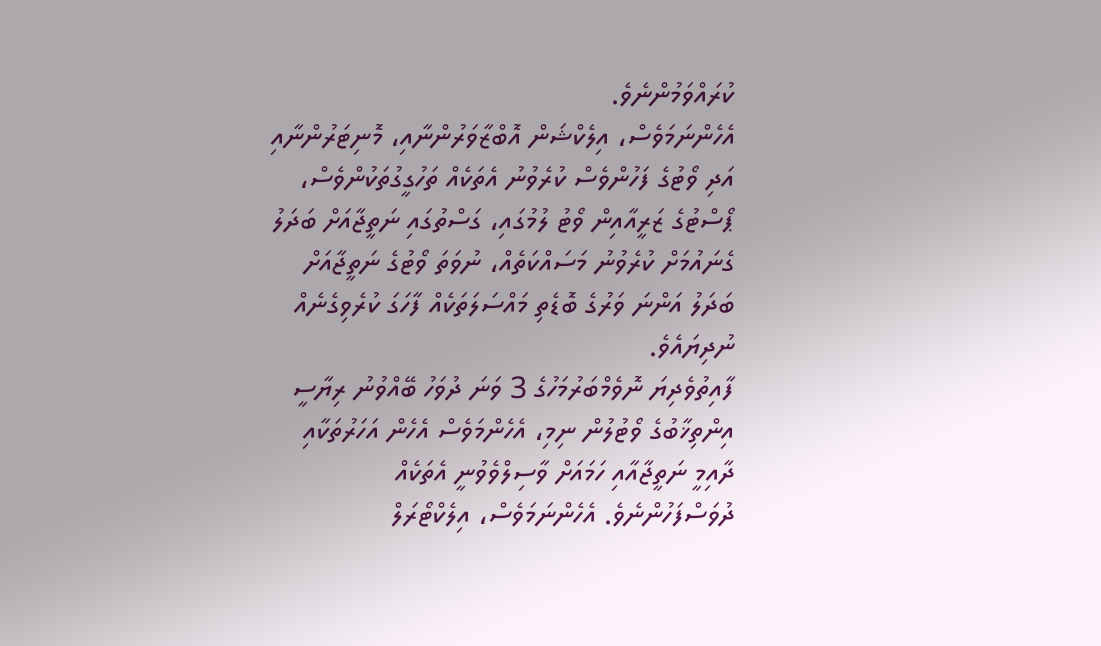ކުރައްވަމުންނެވެ.
އެހެންނަމަވެސް، އިލެކްޝަން އޮބްޒާވަރުންނާއި، މޮނިޓަރުންނާއި އަދި ވޯޓުގެ ފަހުންވެސް ކުރެވުނު އެތަކެއް ތަހުގީގުތަކުންވެސް، ޕޯސްޓުގެ ޒަރީއާއިން ވޯޓު ލުމުގައި، ގަސްތުގައި ނަތީޖާއަށް ބަދަލު ގެނައުމަށް ކުރެވުނު މަސައްކަތެއް، ނުވަތަ ވޯޓުގެ ނަތީޖާއަށް ބަދަލު އަންނަ ވަރުގެ ބޮޑެތި މައްސަލަތަކެއް ފާހަގަ ކުރެވިގެނެއް ނުދިޔައެވެ.
ފާއިތުވެދިޔަ ނޮވެމްބަރުމަހުގެ 3 ވަނަ ދުވަހު ބޭއްވުނު ރިޔާސީ އިންތިޚާބުގެ ވޯޓުލުން ނިމި، އެހެންމަވެސް އެހެން އަހަރުތަކާއި ދާއިމީ ނަތީޖާއާއި ހަމައަށް ވާސިލްވެވުނީ އެތަކެއް ދުވަސްފަހުންނެވެ. އެހެންނަމަވެސް، އިލެކްޓޯރަލް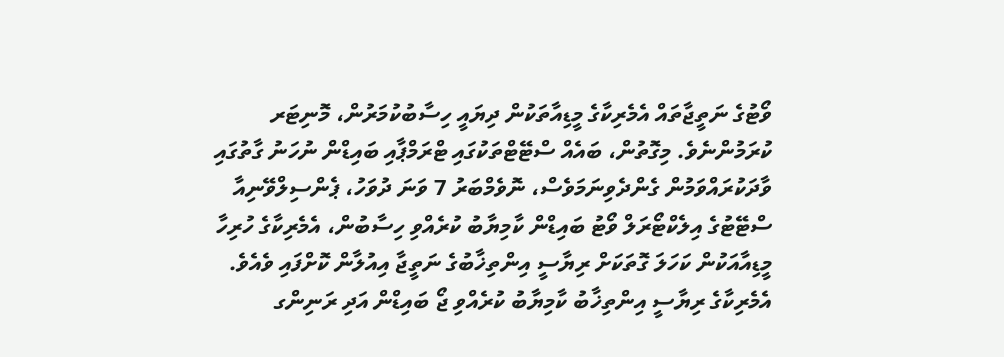ވޯޓުގެ ނަތީޖާތައް އެމެރިކާގެ މީޑިއާތަކުން ދިޔައީ ހިސާބުކުމަރުން، މޮނިޓަރ ކުރަމުންނެވެ. މިގޮތުން، ބައެއް ސްޓޭޓްތަކުގައި ޓްރަމްޕާއި ބައިޑްން ނުހަނު ގާތުގައި ވާދަކުރައްވަމުން ގެންދެވިނަމަވެސް، ނޮވެމްބަރު 7 ވަނަ ދުވަހު، ޕެންސިލްވޭނިއާ ސްޓޭޓުގެ އިލެކްޓޯރަލް ވޯޓު ބައިޑްން ކާމިޔާބު ކުރެއްވި ހިސާބުން، އެމެރިކާގެ ހުރިހާ މީޑިއާއަކުން ކަހަލަ ގޮތަކަށް ރިޔާސީ އިންތިޚާބުގެ ނަތީޖާ އިއުލާން ކޮށްފައި ވެއެވެ.
އެމެރިކާގެ ރިޔާސީ އިންތިޚާބު ކާމިޔާބު ކުރެއްވި ޖޯ ބައިޑްން އަދި ރަނިންގ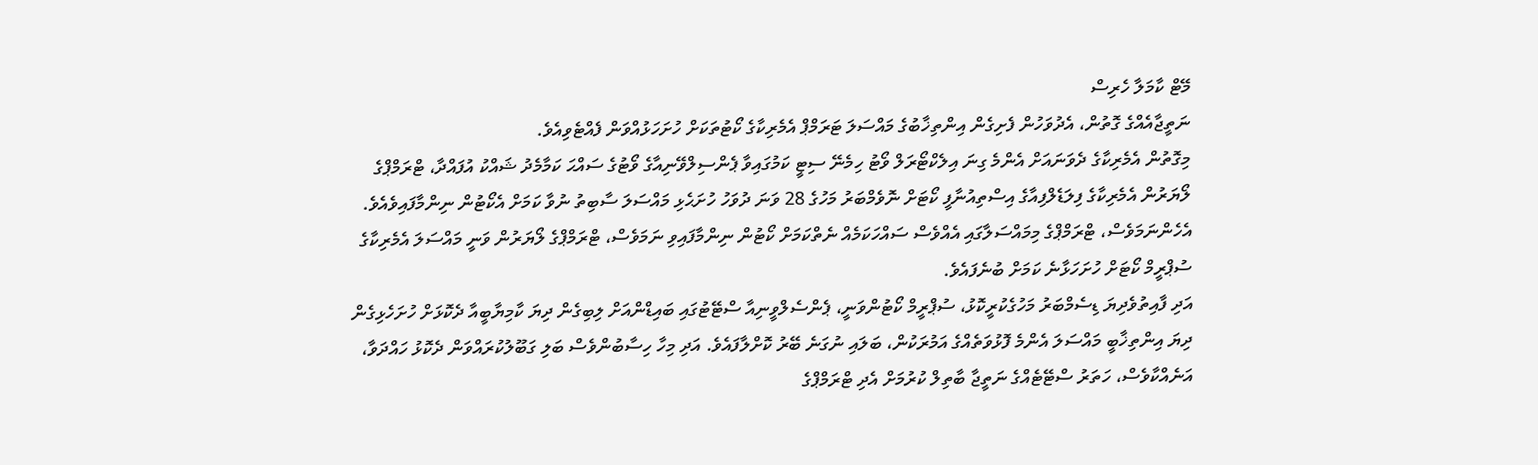މޭޓް ކާމަލާ ހެރިސް
ނަތީޖާއެއްގެ ގޮތުން، އެދުވަހުން ފެށިގެން އިންތިޚާބުގެ މައްސަލަ ޓަރަމްޕް އެމެރިކާގެ ކޯޓުތަކަށް ހުށަހަޅުއްވަން ފެއްޓެވިއެވެ.
މިގޮތުން އެމެރިކާގެ ދެވަނައަށް އެންމެ ގިނަ އިލެކްޓޯރަލް ވޯޓު ހިމެނޭ ސިޓީ ކަމުގައިވާ ޕެންސިލްވޭނިއާގެ ވޯޓުގެ ސައްޙަ ކަމާމެދު ޝައްކު އުފައްދާ، ޓްރަމްޕްގެ ލޯޔަރުން އެމެރިކާގެ ފިލަޑެލްފިއާގެ އިސްތިއުނާފީ ކޯޓަށް ނޮވެމްބަރު މަހުގެ 28 ވަނަ ދުވަހު ހުށަޙެޅި މައްސަލަ ސާބިތު ނުވާ ކަމަށް އެކޯޓުން ނިންމާފައިވެއެވެ.
އެހެންނަމަވެސް، ޓްރަމްޕްގެ މިމައްސަލާގައި އެއްވެސް ސައްހަކަމެއް ނެތްކަމަށް ކޯޓުން ނިންމާފައިވި ނަމަވެސް، ޓްރަމްޕްގެ ލޯޔަރުން ވަނީ މައްސަލަ އެމެރިކާގެ ސުޕްރީމް ކޯޓަށް ހުށަހަޅާނެ ކަމަށް ބުނެފައެވެ.
އަދި ފާއިތުވެދިޔަ ޑިސެމްބަރު މަހުގެކުރީކޮޅު، ސުޕްރީމް ކޯޓުންވަނީ، ޕެންސެލްވީނިއާ ސްޓޭޓުގައި ބައިޑްންއަށް ލިބިގެން ދިޔަ ކާމިޔާބީއާ ދެކޮޅަށް ހުށަހެޅިގެން ދިޔަ އިންތިޚާބީ މައްސަލަ އެންމެ ފޮޅުވަތެއްގެ އަމުރަކުން، ބަލައި ނުގަނެ ބޭރު ކޮށްލާފައެވެ. އަދި މިހާ ހިސާބުންވެސް ބަލި ގަބޫލުކުރައްވަން ދެކޮޅު ހައްދަވާ، އަނެއްކާވެސް، ހަތަރު ސްޓޭޓެއްގެ ނަތީޖާ ބާތިލް ކުރުމަށް އެދި ޓްރަމްޕްގެ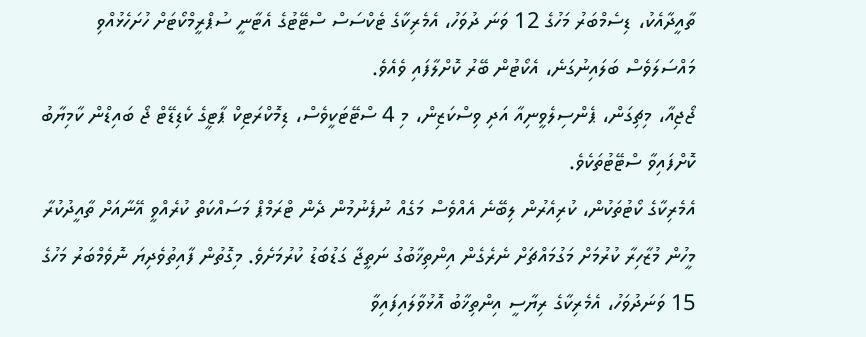ތާއީދާއެކު، ޑިސެމްބަރު މަހުގެ 12 ވަނަ ދުވަހު، އެމެރިކާގެ ޓެކްސަސް ސްޓޭޓުގެ އެޓާނީ ސުޕްރީމްކޯޓަށް ހުށަހެޅުއްވި މައްސަލަވެސް ބަލައިނުގަނެ، އެކޯޓުން ބޭރު ކޮށްލާފައި ވެއެވެ.
ޖޯޖިއާ، މިޗިގަން، ޕެންސިލެވީނިއާ އަދި ވިސްކަޒިން، މި 4 ސްޓޭޓަކީވެސް، ޑިމޮކްރަޓިކް ޕާޓީގެ ކެޑިޑޭޓް ޖޯ ބައިޑްން ކާމިޔާބު ކޮށްފައިވާ ސްޓޭޓުތަކެވެ.
އެމެރިކާގެ ކޯޓުތަކުން، ކުރިއެރުން ލިބޭނެ އެއްވެސް މަގެއް ނުފެނުމުން ދެން ޓްރަމްޕް މަސައްކަތް ކުރެއްވީ އޭނާއަށް ތާއީދުކުރާ މީހުން މުޒާހިރާ ކުރުމަށް މަގުމައްޗަށް ނެރެގެން އިންތިޚާބުގު ނަތީޖާ ގަޑުބަޑު ކުރުމަށެވެ. މިގޮތުން ފާއިތުވެދިޔަ ނޮވެމްބަރު މަހުގެ 15 ވަނަދުވަހު، އެމެރިކާގެ ރިޔާސީ އިންތިޚާބު އޮޅުވާލައިފައިވާ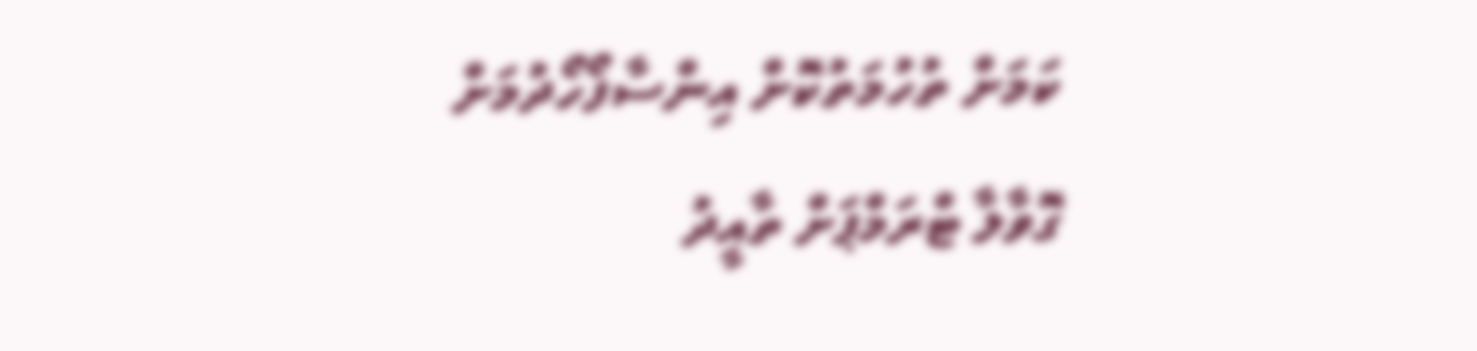ކަމަށް ތުހުމަތުކޮށް އިންސާފޯހޯދުމަށް ގޮވާލާ ޓްރަމްޕަށް ތާއީދު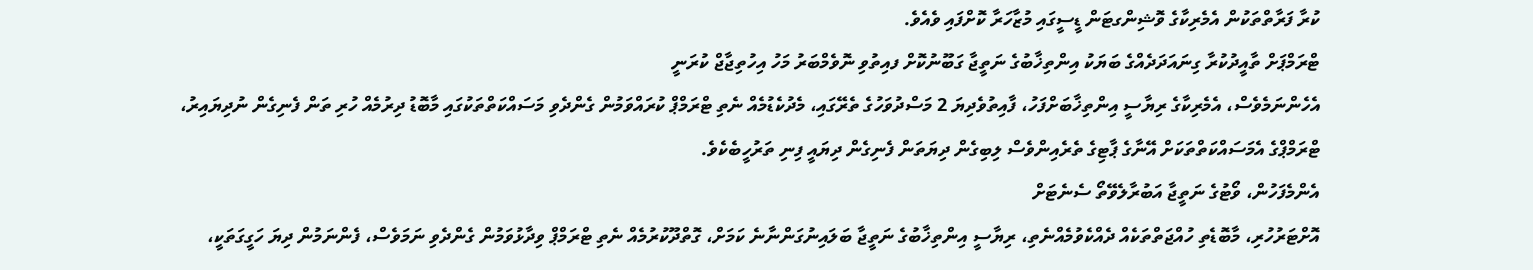ކުރާ ފަރާތްތަކުން އެމެރިކާގެ ވޮޝިންގޓަން ޑީސީގައި މުޒާހަރާ ކޮށްފައި ވެއެވެ.
ޓްރަމްޕަށް ތާއީދުކުރާ ގިނައަދަދެއްގެ ބަޔަކު އިންތިޚާބުގެ ނަތީޖާ ގަބޫނުކޮށް ފއިތުވި ނޮވެމްބަރު މަހު އިހުތިޖާޖް ކުރަނީ
އެހެންނަމެވެސް، އެމެރިކާގެ ރިޔާސީ އިންތިޚާބަށްފަހު، ފާއިތުވެދިޔަ 2 މަސްދުވަހުގެ ތެރޭގައި، މެދުކެޑުމެއް ނެތި ޓްރަމްޕް ކުރައްވަމުން ގެންދެވި މަސައްކަތްތަކުގައި މާބޮޑު ދިރުމެއް ހުރި ތަން ފެނިގެން ނުދިޔައިރު، ޓްރަމްޕްގެ އެމަސައްކަތްތަކަށް އޭނާގެ ޕާޓިގެ ތެރެއިންވެސް ލިބިގެން ދިޔަތަން ފެނިގެން ދިޔައީ ފިނި ތަރުހީބެކެވެ.
އެންމެފަހުން، ވޯޓުގެ ނަތީޖާ އަބުރާލެވޭތޯ ސެނެޓަށް
އޮށްޓަރުހުރި، މާބޮޑެތި ހުއްޖަތްތަކެއް ދެއްކެވުމެއްނެތި، ރިޔާސީ އިންތިޚާބުގެ ނަތީޖާ ބަލައިނުގަންނާނެ ކަމަށް، ގޮތްދޫކުރުމެއް ނެތި ޓްރަމްޕް ވިދާޅުވަމުން ގެންދެވި ނަމަވެސް، ފެންނަމުން ދިޔަ ހަގީގަތަކީ،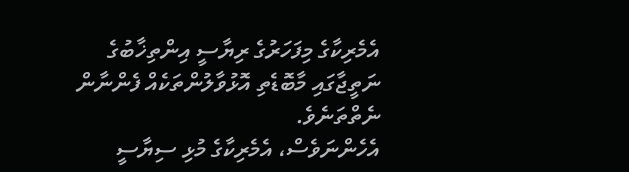އެމެރިކާގެ މިފަހަރުގެ ރިޔާސީ އިންތިޚާބުގެ ނަތީޖާގައި މާބޮޑެތި އޮޅުވާލުންތަކެއް ފެންނާން ނެތްތަނެވެ.
އެހެންނަވެސް، އެމެރިކާގެ މުޅި ސިޔާސީ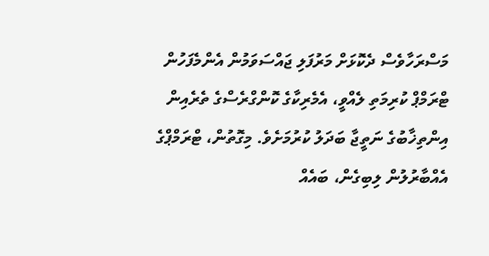މަސްރަހާވެސް ދެކޮޅަށް މަރުފަލި ޖައްސަވަމުން އެންމެފަހުން ޓްރަމްޕް ކުރިމަތި ލެއްވީ، އެމެރިކާގެ ކޮންގްރެސްގެ ތެރެއިން އިންތިޚާބުގެ ނަތީޖާ ބަދަލު ކުރުމަށެވެ. މިގޮތުން، ޓްރަމްޕްގެ އެއްބާރުލުން ލިބިގެން، ބައެއް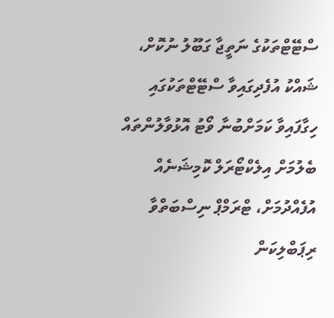ސްޓޭޓްތަކުގެ ނަތީޖާ ގަބޫލު ނުކޮށް، ޝައްކު އުފެދިގައިވާ ސްޓޭޓްތަކުގައި ހިގާފައިވާ ކަމަށްބުނާ ވޯޓު އޮޅުވާލުންތައް ބެލުމަށް އިލެކްޓޯރަލް ކޮމިޝަނެއް އުފެއްދުމަށް، ޓްރަމްޕް ނިސްބަތްވާ ރިޕަބްލިކަން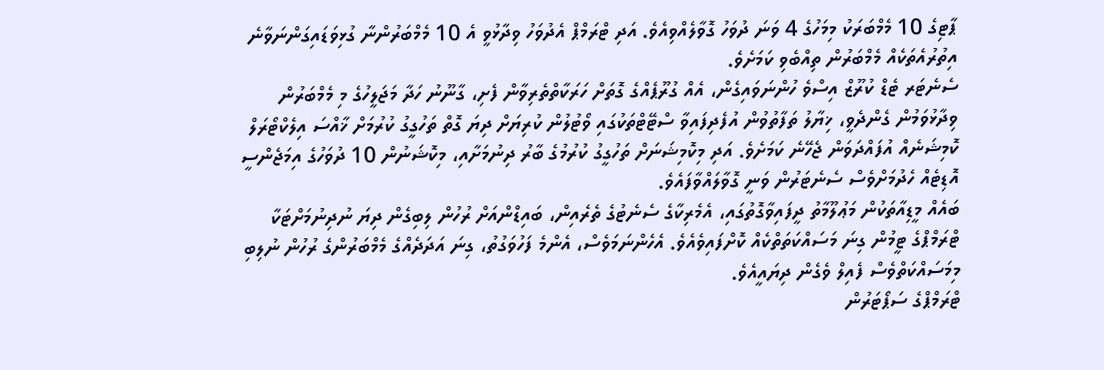ޕާޓިގެ 10 މެމްބަރަކު މިމަހުގެ 4 ވަނަ ދުވަހު ގޮވާލެއްވިއެވެ. އަދި ޓްރަމްޕް އެދުވަހު ވިދާޅުވީ އެ 10 މެމްބަރުންނާ ގުޅިވަޑައިގަންނަވާނެ އިތުރުއެތަކެއް މެމްބަރުން ތިއްބެވި ކަމަށެވެ.
ސެނެޓަރ ޓެޑް ކުރޫޒް އިސްވެ ހުންނަވައިގެން، އެއް ގުރޫޕެއްގެ ގޮތަށް ހަރަކާތްތެރިވާން ފެށި، ގާނޫނު ހަދާ މަޖަލީހުގެ މި މެމްބަރުން ވިދާޅުވަމުން ގެންދެވީ، ޚިޔާލު ތަފާތުވުން އުފެދިފައިވާ ސްޓޭޓްތަކުގައި ވޯޓުލުން ކުރިޔަށް ދިޔަ ގޮތް ތަހުގީގު ކުރުމަށް ޚާއްސަ އިލެކްޓޯރަލް ކޮމިޝަނެއް އުފައްދަވަން ޖެހޭނެ ކަމަށެވެ. އަދި މިކޮމިޝަނަށް ތަހުގީގު ކުރުމުގެ ބާރު ދިނުމަށާއި، މިކޮޝަނުން 10 ދުވަހުގެ އިމަޖެންސީ އޮޑިޓެއް ހެދުމަށްވެސް ސެނެޓަރުން ވަނީ ގޮވާލައްވާފައެވެ.
ބައެއް މީޑިއާތަކުން މަޢުލޫމާތު ދީފައިވާގޮތުގައި، އެމެރިކާގެ ސެނެޓުގެ ތެރެއިން، ބައިޑްންއަށް ރުހުން ލިބިގެން ދިޔަ ނުދިނުމަށްޓަކާ ޓްރަމްޕްގެ ޓީމުން ގިނަ މަސައްކަތަތްކެއް ކޮށްފައިވެއެވެ. އެހެންނަމަވެސް، އެންމެ ފަހުވަގުތު، ގިނަ އަދަދެއްގެ މެމްބަރުންގެ ރުހުން ނުލިބި މިމަސައްކަތްވެސް ފެއިލް ވެގެން ދިޔައީއެވެ.
ޓްރަމްޕްގެ ސަޕޯޓަރުން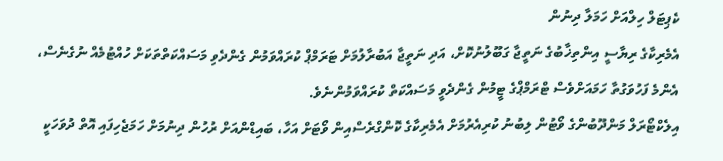ކެޕިޓަލް ހިލްއަށް ހަމަލާ ދިނުން
އެމެރިކާގެ ރިޔާސީ އިންތިޚާބުގެ ނަތީޖާ ގަބޫލުނުކޮށް، އަދި ނަތީޖާ އަބުރާލުމަށް ޓަރަމްޕް ކުރައްވަމުން ގެންދެވި މަސައްކަތްތަކަށް ހުއްޓުމެއް ނުގެނެސް، އެންމެ ފަހުވަގުތާ ހަމައަށްވެސް ޓްރަމްޕްގެ ޓީމުން ގެންދެވީ މަސައްކަތް ކުރައްވަމުންނެވެ.
އިލެކްޓޯރަލް މަންދޫބުންގެ ވޯޓުން ލިބުނު ކުރިއެރުމަށް އެމެރިކާގެ ކޮންގްރެސްއިން ވޯޓަށް އަހާ، ބައިޑްންއަށް ރުހުން ދިނުމަށް ހަމަޖެހިފައި އޮތް ދުވަހަކީ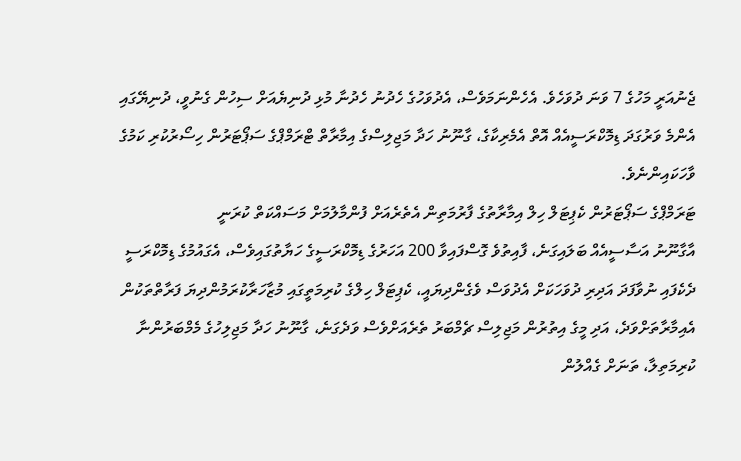ޖެނުއަރީ މަހުގެ 7 ވަނަ ދުވަހެވެ. އެހެންނަމަވެސް، އެދުވަހުގެ ހެދުނު ހެދުނާ މުޅި ދުނިޔެއަށް ސިހުން ގެނުވީ، ދުނިޔޭގައި އެންމެ ވަރުގަދަ ޑިމޮކްރަސީއެއް އޮތް އެމެރިކާގެ، ގާނޫނު ހަދާ މަޖިލިސްގެ އިމާރާތް ޓްރަމްޕްގެ ސަޕޯޓަރުން ހިސޯރުކުރި ކަމުގެ ވާހަކައިންނެވެ.
ޓަރަމްޕްގެ ސަޕޯޓަރުން ކެޕިޓަލް ހިލް އިމާރާތުގެ ފާރުމަތިން އެތެރެއަށް ފުންމާލުމަށް މަސައްކަތް ކުރަނީ
އާގާނޫނު އަސާސީއެއް ބަލައިގަނެ، ފާއިތުވެ ގޮސްފައިވާ 200 އަހަރުގެ ޑިމޮކްރަސީގެ ހަޔާތުގައިވެސް، އެގައުމުގެ ޑިމޮކްރަސީ ދެކެފައި ނުވާފަދަ އަދިރި ދުވަހަކަށް އެދުވަސް ވެގެންދިޔައީ، ކެޕިޓަލް ހިލްގެ ކުރިމަތީގައި މުޒާހަރާކުރަމުންދިޔަ ފަރާތްތަކުން އެއިމާރާތަށްވަދެ، އަދި މީގެ އިތުރުން މަޖިލިސް ޗެމްބަރު ތެރެއަށްވެސް ވަދެގަނެ، ގާނޫނު ހަދާ މަޖިލިހުގެ މެމްބަރުންނާ ކުރިމަތިލާ، ތަނަށް ގެއްލުން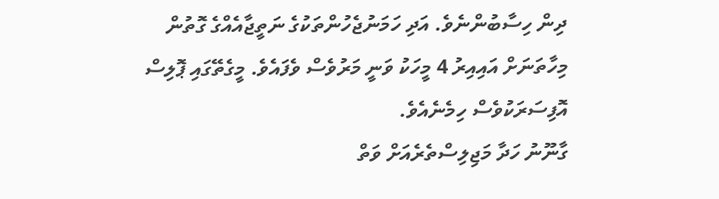ދިން ހިސާބުންނެވެ. އަދި ހަމަނުޖެހުންތަކުގެ ނަތީޖާއެއްގެ ގޮތުން މިހާތަނަށް އައިއިރު 4 މީހަކު ވަނީ މަރުވެސް ވެފައެވެ. މީގެތޭގައި ޕޮލިސް އޮފިސަރަކުވެސް ހިމެނެއެވެ.
ގާނޫނު ހަދާ މަޖިލިސްތެރެއަށް ވަތް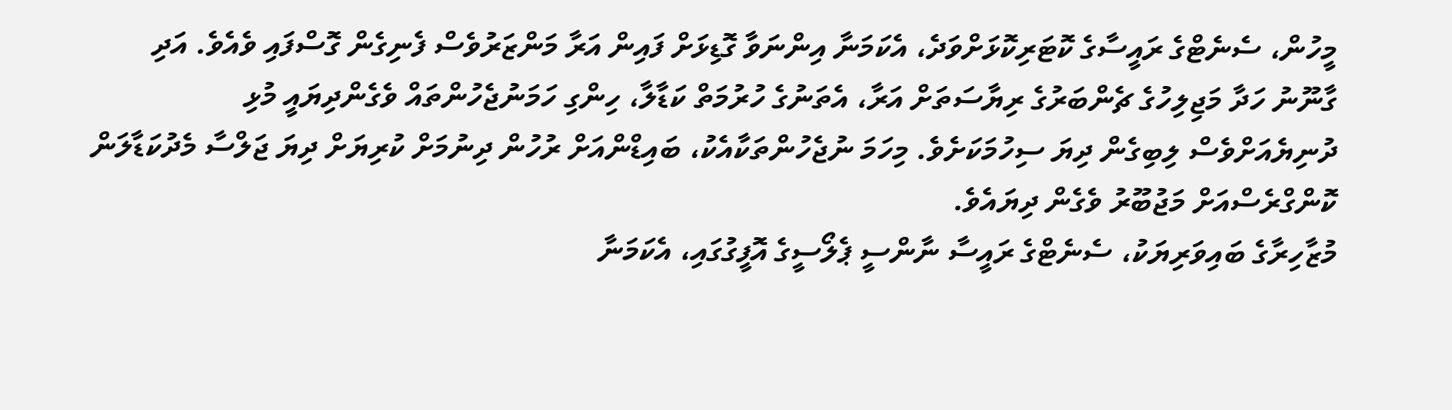މީހުން، ސެނެޓްގެ ރައީސާގެ ކޮޓަރިކޮޅަށްވަދެ، އެކަމަނާ އިންނަވާ ގޮޑިޅަށް ފައިން އަރާ މަންޒަރުވެސް ފެނިގެން ގޮސްފައި ވެއެވެ. އަދި ގާނޫނު ހަދާ މަޖިލިހުގެ ޗެންބަރުގެ ރިޔާސަތަށް އަރާ، އެތަނުގެ ހުރުމަތް ކަޑާލާ، ހިންގި ހަމަނުޖެހުންތައް ވެގެންދިޔައީ މުޅި ދުނިޔެއަށްވެސް ލިބިގެން ދިޔަ ސިހުމަކަށެވެ. މިހަމަ ނުޖެހުންތަކާއެކު، ބައިޑްންއަށް ރުހުން ދިނުމަށް ކުރިޔަށް ދިޔަ ޖަލްސާ މެދުކަޑާލަން ކޮންގްރެސްއަށް މަޖުބޫރު ވެގެން ދިޔައެވެ.
މުޒާހިރާގެ ބައިވަރިޔަކު، ސެނެޓްގެ ރައީސާ ނާންސީ ޕެލޯސީގެ އޮފީގުގައި، އެކަމަނާ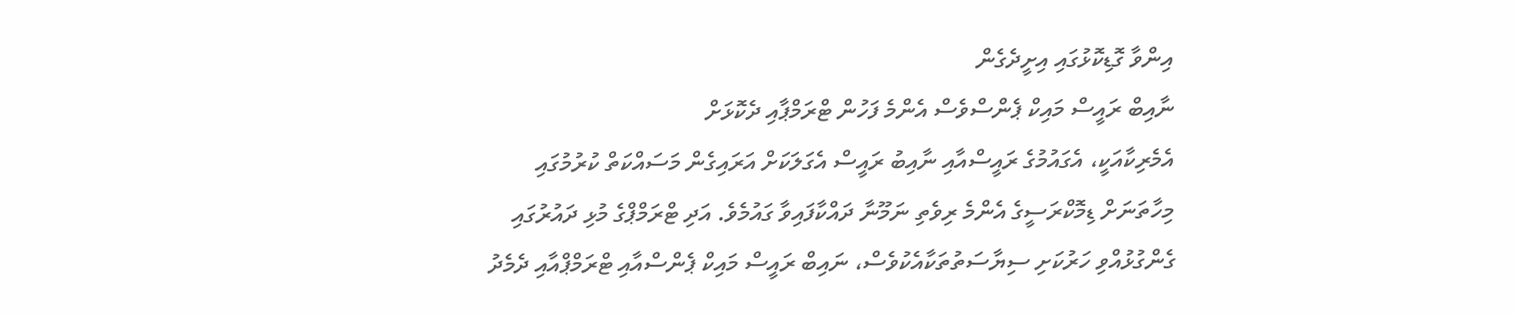އިންވާ ގޮޑިކޮޅުގައި އިށީދެގެން
ނާއިބް ރައީސް މައިކް ޕެންސްވެސް އެންމެ ފަހުން ޓްރަމްޕާއި ދެކޮޅަށް
އެމެރިކާއަކީ، އެގައުމުގެ ރައީސްއާއި ނާއިބު ރައީސް އެގަލަކަށް އަރައިގެން މަސައްކަތް ކުރުމުގައި މިހާތަނަށް ޑިމޮކްރަސީގެ އެންމެ ރިވެތި ނަމޫނާ ދައްކާފައިވާ ގައުމެވެ. އަދި ޓްރަމްޕްގެ މުޅި ދައުރުގައި ގެންގުޅުއްވި ހަރުކަށި ސިޔާސަތުތަކާއެކުވެސް، ނައިބް ރައީސް މައިކް ޕެންސްއާއި ޓްރަމްޕްއާއި ދެމެދު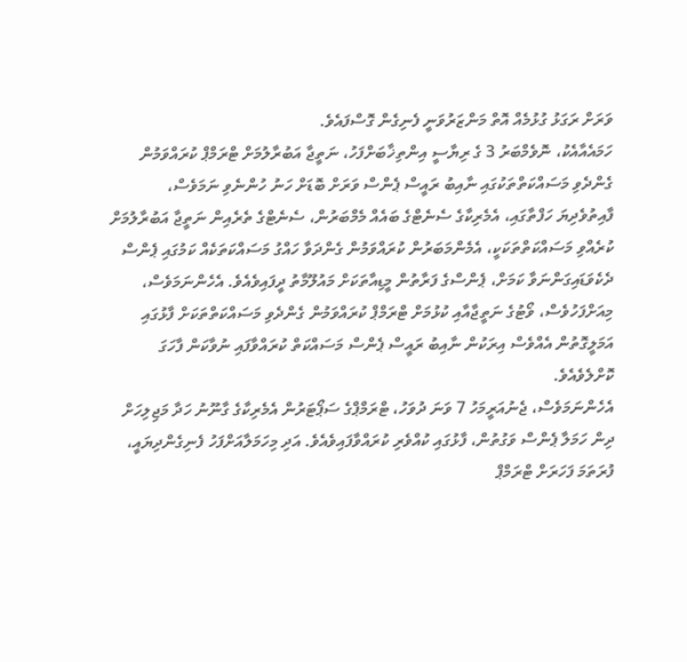ވަރަށް ރަގަޅު ގުޅުމެއް އޮތް މަންޒަރުވަނީ ފެނިގެން ގޮސްފައެވެ.
ހަމައެއާއެކު، ނޮވެމްބަރު 3 ގެ ރިޔާސީ އިންތިޚާބަށްފަހު، ނަތީޖާ އަބުރާލުމަށް ޓްރަމްޕް ކުރައްވަމުން ގެންދެވި މަސައްކަތްތަކުގައި ނާއިބު ރައީސް ޕެންސް ވަރަށް ބޮޑަށް ހަނު ހުންނެވި ނަމަވެސް، ފާއިތުވެދިޔަ ހަފްތާގައި، އެމެރިކާގެ ސެނެޓްގެ ބައެއް މެމްބަރުން، ސެނެޓްގެ ތެރެއިން ނަތީޖާ އަބުރާލުމަށް ކުރެއްވި މަސައްކަތްތަކަކީ، އެމެންމަބަރުން ކުރައްވަމުން ގެންދަވާ ހައްގު މަސައްކަތަކެއް ކަމުގައި ޕެންސް ދެކެވަޑައިގަންނަވާ ކަމަށް، ޕެންސްގެ ފަރާތުން މީޑިއާތަކަށް މައުލޫމާތު ދީފައިވެއެވެ. އެހެންނަމަވެސް، މިއަށްފަހުވެސް، ވޯޓުގެ ނަތީޖާއާއި ކުޅުމަށް ޓްރަމްޕް ކުރައްވަމުން ގެންދެވި މަސައްކަތްތަކަށް ފާޅުގައި އަމަލީގޮތުން އެއްވެސް އިރަކުން ނާއިބު ރައީސް ޕެންސް މަސައްކަތް ކުރައްވާފައި ނުވާކަން ފާހަގަ ކޮށްލެވެއެވެ.
އެހެންނަމަވެސް، ޖެނުއަރީމަހު 7 ވަނަ ދުވަހު، ޓްރަމްޕްގެ ސަޕޯޓަރުން އެމެރިކާގެ ގާނޫނު ހަދާ މަޖިލިހަށް ދިން ހަމަލާ ޕެންސް ވަގުތުން، ފާޅުގައި ކުއްވެރި ކުރައްވާފައިވެއެވެ. އަދި މިހަމަލާއަށްފަހު ފެނިގެންދިޔައީ، ފުރަތަމަ ފަހަރަށް ޓްރަމްޕް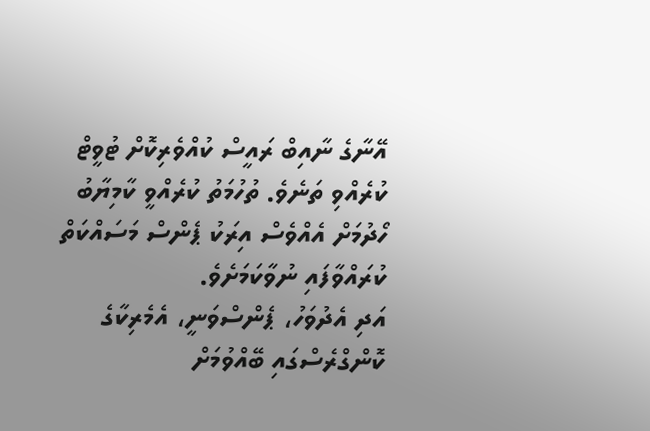އޭނާގެ ނާއިބް ރައީސް ކުއްވެރިކޮށް ޓުވީޓް ކުރެއްވި ތަނެވެ. ތުހުމަތު ކުރެއްވީ ކާމިޔާބު ހޯދުމަށް އެއްވެސް އިރަކު ޕެންސް މަސައްކަތް ކުރައްވާފައި ނުވާކަމަށެވެ.
އަދި އެދުވަހު، ޕެންސްވަނީ، އެމެރިކާގެ ކޮންގްރެސްގައި ބޭއްވުމަށް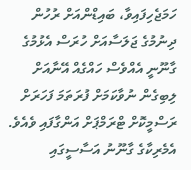ހަމަޖެހިފައިވާ، ބައިޑްންއަށް ރުހުން ދިނުމުގެ ޖަލަސާއަށް ހުރަސް އެޅުމުގެ ގާނޫނީ އެއްވެސް ހައްގެއް އޭނާއަށް ލިބިގެން ނުވާކަމަށް ފުރަތަމަ ފަހަރަށް ރަސްމީކޮށް ޓްރަމްޕަށް އަންގާފައި ވެއެވެ.
އެމެރިކާގެ ގާނޫނު އަސާސީގައި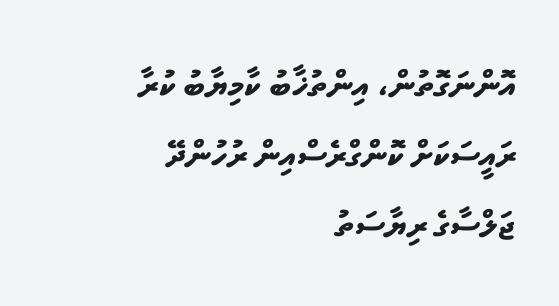އޮންނަގޮތުން، އިންތުޚާބު ކާމިޔާބު ކުރާ ރައީސަކަށް ކޮންގްރެސްއިން ރުހުންދޭ ޖަލްސާގެ ރިޔާސަތު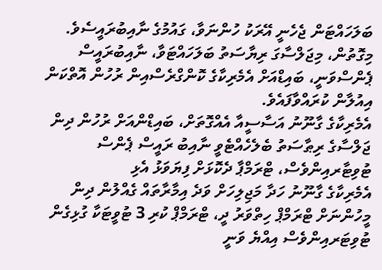ބަލަހައްޓަން ޖެހެނީ އޭރަކު ހުންނަވާ، ގައުމުގެ ނާއިބުރައީސެވެ.
މިގޮތުން، މިޖަލްސާގަ ރިޔާސަތު ބަލަހައްޓަވާ، ނާއިބުރައީސް ޕެންސްވަނީ، ބައިޑްއަށް އެމެރިކާގެ ކޮންގްރެސްއިން ރުހުން އޮތްކަން އިއުލާން ކުރައްވާފައެވެ.
އެމެރިކާގެ ގާނޫނު އަސާސީއާ އެއްގޮތަށް، ބައިޑްންއަށް ރުހުން ދިން ޖަލްސާގެ ރިޠާސަތު ބެލެހެއްޓެވީ ނާއިބު ރައީސް ޕެންސް
ޓުވިޓާރއިންވެސް، ޓްރަމްޕާ ދެކޮޅަށް ފިޔަވަޅު އެޅި
އެމެރިކާގެ ގާނޫނު ހަދާ މަޖިލިހަށް ވަދެ އިމާރާތައް ގެއްލުން ދިން މީހުންނަށް ޓްރަމްޕް ހިތްވަރު ދީ، ޓްރަމްޕް ކުރި 3 ޓުވީޓަކާ ގުޅިގެން ޓުވިޓަރއިންވެސް އިއްޔެ ވަނީ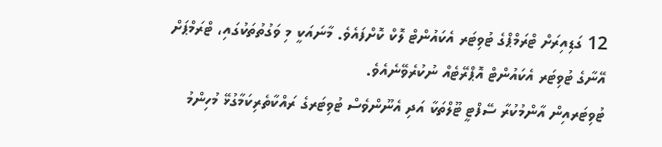12 ގަޑިއިރަށް ޓްރަމްޕްގެ ޓުވިޓަރ އެކައުންޓް ލޮކް ކޮށްފައެވެ. މާނައަކީ މި ވަގުތުތަކުގައި، ޓްރަމްޕަށް އޭނާގެ ޓުވިޓަރ އެކައުންޓް އޮޕްރޭޓެއް ނުކުރެވޭނެއެވެ.
ޓުވިޓަރއިން އާންމުކުރާ ސޭފްޓީ ޓޫލްތަކާ އަދި އެނޫންވެސް ޓުވިޓަރގެ ރައްކާތެރިކަމާގުޅޭ މުހިންމު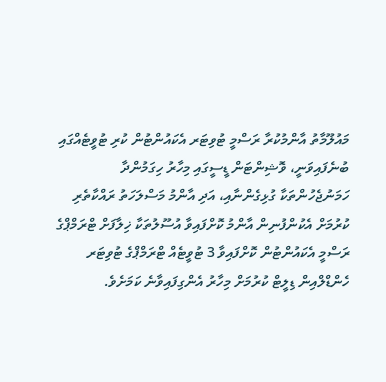މައުލޫމާތު އާންމުކުރާ ރަސްމީ ޓުވިޓަރ އެކައުންޓުން ކުރި ޓުވީޓެއްގައި ބުނެފައިވަނީ، ވޮޝިންޓަން ޑީސީގައި މިހާރު ހިގަމުންދާ ހަމަނުޖެހުންތަކާ ގުޅިގެންނާއި، އަދި އާންމު މަސްލަހަތު ރައްކާތެރި ކުރުމަށް އެކުންފުނިން އާންމު ކޮށްފައިވާ އުސޫލުތަކާ ޚިލާފަށް ޓްރަމްޕްގެ ރަސްމީ އެކައުންޓުން ކޮށްފައިވާ 3 ޓުވީޓެއް ޓްރަމްޕްގެ ޓުވިޓަރ ހެންޑްލްއިން ޑިލީޓް ކުރުމަށް މިހާރު އެންގިފައިވާނެ ކަމަށެވެ.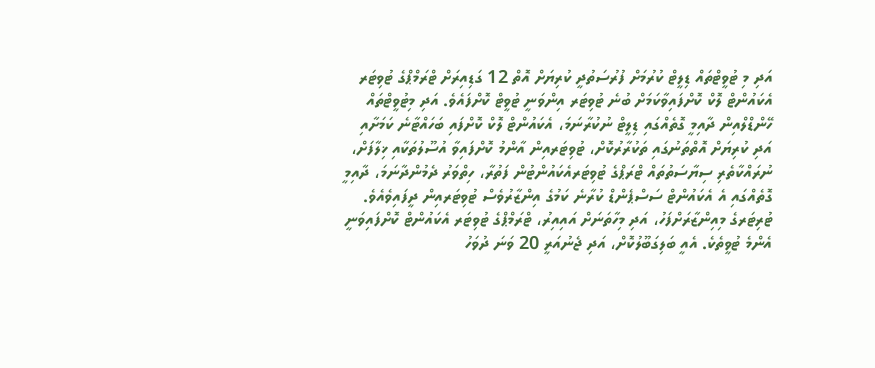އަދި މި ޓުވީޓްތައް ޑިލީޓް ކުރުމަށް ފުރުސަތުދީ ކުރިޔަށް އޮތް 12 ގަޑިއިރަށް ޓްރަމްޕްގެ ޓުވިޓަރ އެކައުންޓް ލޮކް ކޮށްފައިވާކަމަށް ބުނެ ޓުވިޓަރ އިންވަނީ ޓުވީޓް ކޮށްފައެވެ. އަދި މިޓުވީޓްތައް ހޭންޑްލްއިން ދާއިމީ ގޮތެއްގައި ޑިލީޓް ނުކުރާނަމަ، އެކައުންޓް ލޮކް ކޮށްފައި ބަހައްޓާނެ ކަމަށާއި އަދި ކުރިޔަށް އޮތްތަނުގައި ތަކުރާރުކޮށް، ޓުވިޓަރއިން އާންމު ކޮށްފައިވާ އުސޫލުތަކާއި ޚިލާފަށް، ނުރައްކާތެރި ސިޔާސަތުތައް ޓްރަޕްގެ ޓުވިޓަރއެކައުންޓުން ފަތުރާ، ހިތްވަރު ދެމުންދާނަމަ، ދާއިމީ ގޮތެއްގައި އެ އެކައުންޓް ސަސްޕެންޑް ކުރާނެ ކަމުގެ އިންޒާރުވެސް ޓުވިޓަރއިން ދީފައިވެއެވެ.
ޓުރިޓަރގެ މިއިންޒާރަށްފަހު، އަދި މިހާތަނަށް އައިއިރު، ޓްރަމްޕްގެ ޓުވިޓަރ އެކައުންޓް ކޮށްފައިވަނީ އެންމެ ޓުވީތެކެ. އެއީ ބަލިގަބޫލުކޮށް، އަދި ޖެނުއަރީ 20 ވަނަ ދުވަހު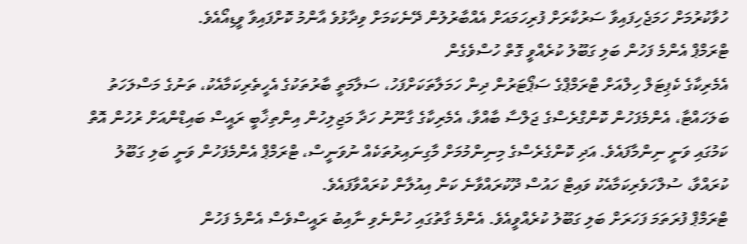ހުވާކުރުމަށް ހަމަޖެހިފައިވާ ސަރުކާރަށް ފުރިހަމައަށް އެއްބާރުލުން ދޭނެކަމަށް ވިދާޅުވެ އާންމު ކޮށްފައިވާ ވީޑިއޯއެވެ.
ޓްރަމްޕް އެންމެ ފަހުން ބަލި ގަބޫލު ކުރެއްވީ ގޮތް ހުސްވެގެން
އެމެރިކާގެ ކެޕިޓަލް ހިލްއަށް ޓްރަމްޕްގެ ސަޕޯޓަރުން ދިން ހަމަލާތަކަށްފަހު، ސަލާމަތީ ބާރުތަކުގެ އެހީތެރިކަމާއެކު، ތަނުގެ މަސްލަހަތު ބަލަހައްޓާ، އެންމެފަހުން ކޮންގްރެސްގެ ޖަލްސާ ބާއްވާ، އެމެރިކާގެ ގާނޫނު ހަދާ މަޖިލިހުން އިންތިޚާބީ ރައީސް ބައިޑްންއަށް ރުހުން އޮތް ކަމުގައި ވަނީ ނިންމާފައެވެ. އަދި ކޮންގެރެސްގެ މިނިންމުމަށް މާގިނައިރުތަކެއް ނުވަނީސް، ޓްރަމްޕް އެންމެފަހުން ވަނީ ބަލި ގަބޫލު ކުރައްވާ، ސުލްހަވެރިކަމާއެކު ވައިޓް ހައުސް ދޫކުރައްވާނެ ކަން އިއުލާން ކުރައްވާފައެވެ.
ޓްރަމްޕް ފުރަތަމަ ފަހަރަށް ބަލި ގަބޫލު ކުރެއްވީއެވެ. އެންމެ ގާތުގައި ހުންނެވި ނާއިބު ރައީސްވެސް އެންމެ ފަހުން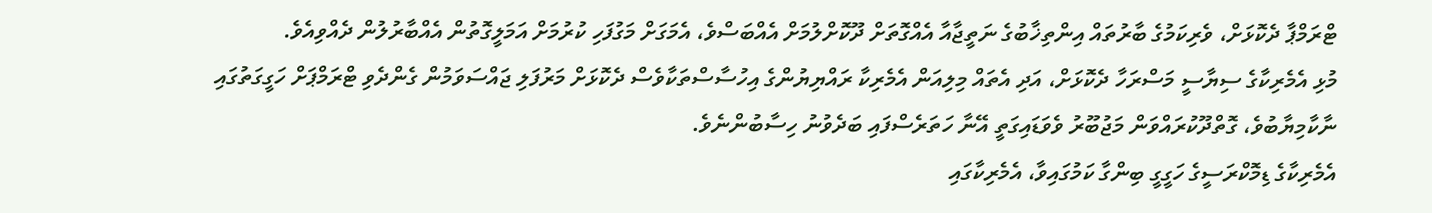ޓްރަމްޕާ ދެކޮޅަށް، ވެރިކަމުގެ ބާރުތައް އިންތިޚާބުގެ ނަތީޖާއާ އެއްގޮތަށް ދޫކޮށްލުމަށް އެއްބަސްވެ، އެމަގަށް މަގުފަހި ކުރުމަށް އަމަލީގޮތުން އެއްބާރުލުން ދެއްވިއެވެ.
މުޅި އެމެރިކާގެ ސިޔާސީ މަސްރަހާ ދެކޮޅަށް، އަދި އެތައް މިލިއަން އެމެރިކާ ރައްޔިޔުންގެ އިހުސާސްތަކާވެސް ދެކޮޅަށް މަރުފަލި ޖައްސަވަމުން ގެންދެވި ޓްރަމްޕަށް ހަގީގަތުގައި ނާކާމިޔާބުވެ، ގޮތްދޫކުރައްވަން މަޖުބޫރު ވެވަޑައިގަތީ އޭނާ ހަތަރެސްފައި ބަދެވުނު ހިސާބުންނެވެ.
އެމެރިކާގެ ޑިމޮކްރަސީގެ ހަގީގީ ބިންގާ ކަމުގައިވާ، އެމެރިކާގައި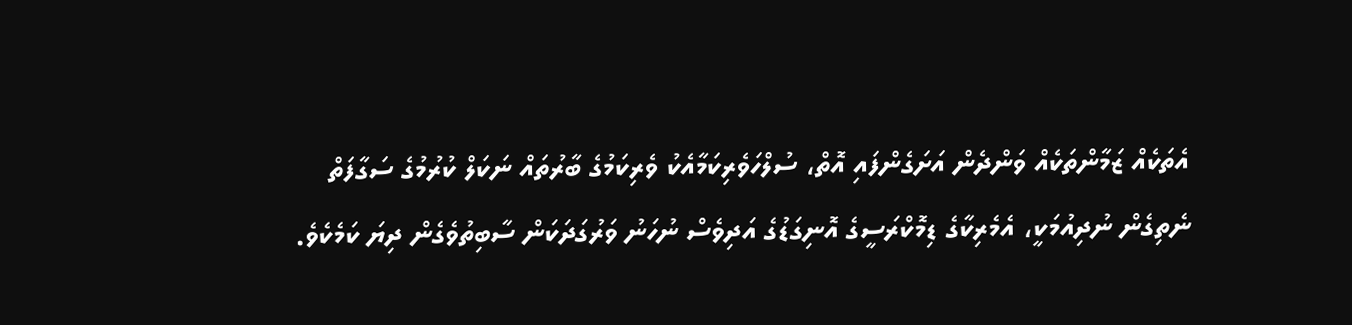އެތަކެއް ޒަމާންތަކެއް ވަންދެން އަށަގެންފައި އޮތް، ސުލްހަވެރިކަމާއެކު ވެރިކަމުގެ ބާރުތައް ނަކަލް ކުރުމުގެ ސަގާފަތް ނެތިގެން ނުދިއުމަކީ، އެމެރިކާގެ ޑިމޮކްރަސީގެ އޮނިގަޑުގެ އަދިވެސް ނުހަނު ވަރުގަދަކަން ސާބިތުވެގެން ދިޔަ ކަމެކެވެ.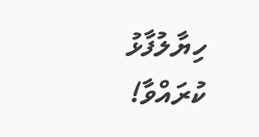ހިޔާލުފާޅު ކުރައްވާ!